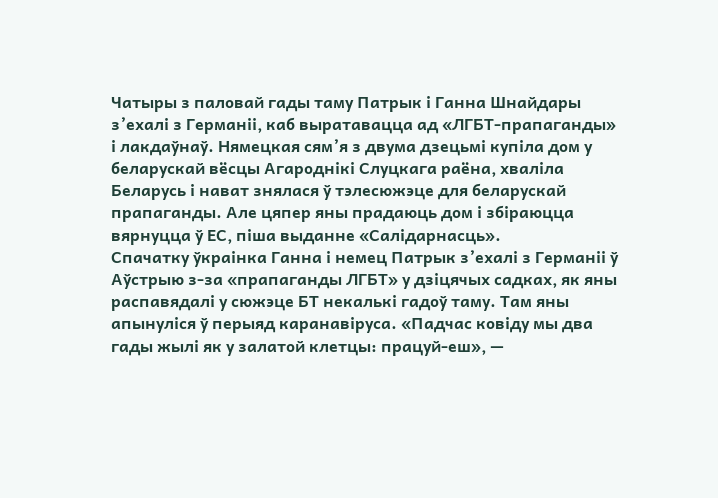Чатыры з паловай гады таму Патрык і Ганна Шнайдары з’ехалі з Германіі, каб выратавацца ад «ЛГБТ-прапаганды» і лакдаўнаў. Нямецкая сям’я з двума дзецьмі купіла дом у беларускай вёсцы Агароднікі Слуцкага раёна, хваліла Беларусь і нават знялася ў тэлесюжэце для беларускай прапаганды. Але цяпер яны прадаюць дом і збіраюцца вярнуцца ў ЕС, піша выданне «Салідарнасць».
Спачатку ўкраінка Ганна і немец Патрык з’ехалі з Германіі ў Аўстрыю з-за «прапаганды ЛГБТ» у дзіцячых садках, як яны распавядалі у сюжэце БТ некалькі гадоў таму. Там яны апынуліся ў перыяд каранавіруса. «Падчас ковіду мы два гады жылі як у залатой клетцы: працуй-еш», —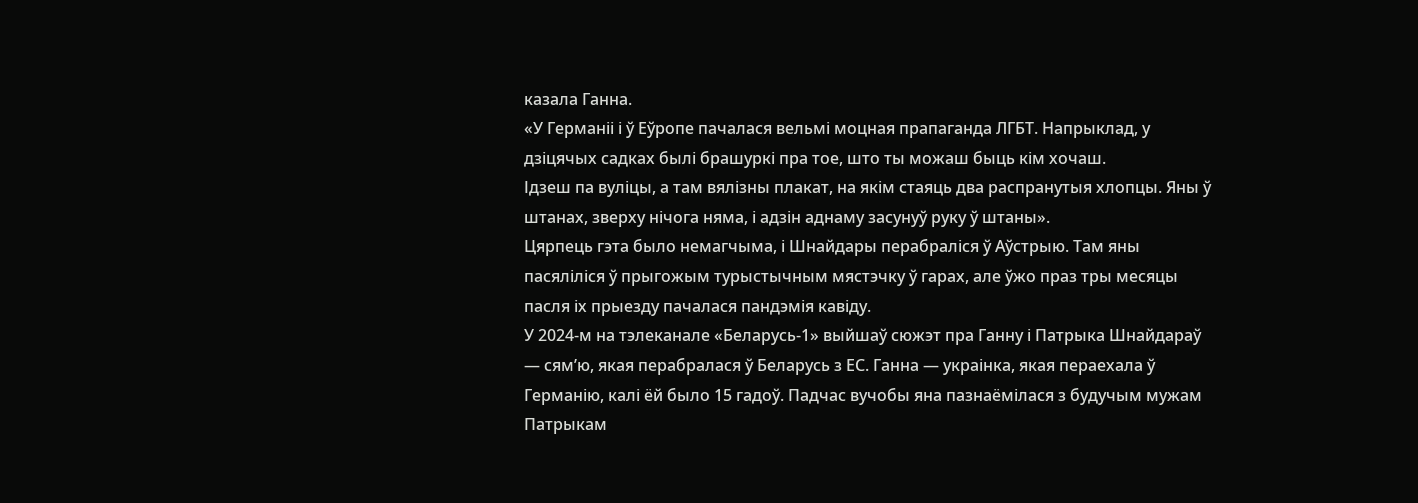казала Ганна.
«У Германіі і ў Еўропе пачалася вельмі моцная прапаганда ЛГБТ. Напрыклад, у дзіцячых садках былі брашуркі пра тое, што ты можаш быць кім хочаш.
Ідзеш па вуліцы, а там вялізны плакат, на якім стаяць два распранутыя хлопцы. Яны ў штанах, зверху нічога няма, і адзін аднаму засунуў руку ў штаны».
Цярпець гэта было немагчыма, і Шнайдары перабраліся ў Аўстрыю. Там яны пасяліліся ў прыгожым турыстычным мястэчку ў гарах, але ўжо праз тры месяцы пасля іх прыезду пачалася пандэмія кавіду.
У 2024‑м на тэлеканале «Беларусь-1» выйшаў сюжэт пра Ганну і Патрыка Шнайдараў — сям’ю, якая перабралася ў Беларусь з ЕС. Ганна — украінка, якая пераехала ў Германію, калі ёй было 15 гадоў. Падчас вучобы яна пазнаёмілася з будучым мужам Патрыкам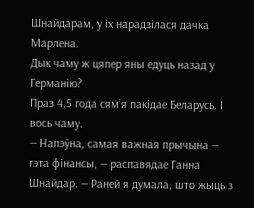Шнайдарам, у іх нарадзілася дачка Марлена.
Дык чаму ж цяпер яны едуць назад у Германію?
Праз 4,5 года сям’я пакідае Беларусь. І вось чаму.
— Напэўна, самая важная прычына — гэта фінансы, — распавядае Ганна Шнайдар. — Раней я думала, што жыць з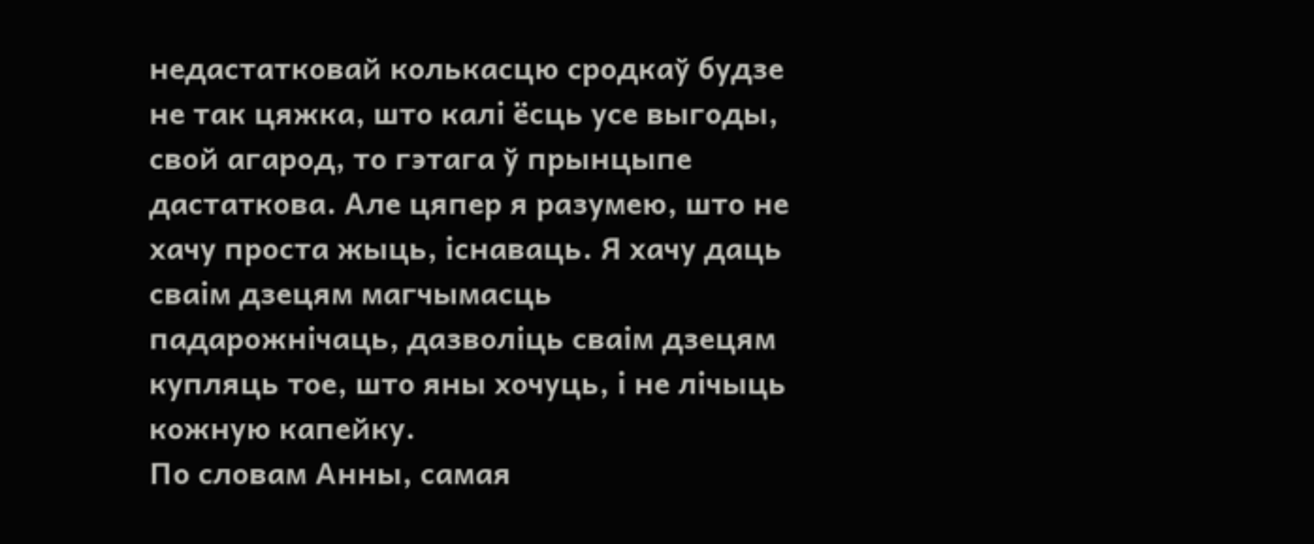недастатковай колькасцю сродкаў будзе не так цяжка, што калі ёсць усе выгоды, свой агарод, то гэтага ў прынцыпе дастаткова. Але цяпер я разумею, што не хачу проста жыць, існаваць. Я хачу даць сваім дзецям магчымасць падарожнічаць, дазволіць сваім дзецям купляць тое, што яны хочуць, і не лічыць кожную капейку.
По словам Анны, самая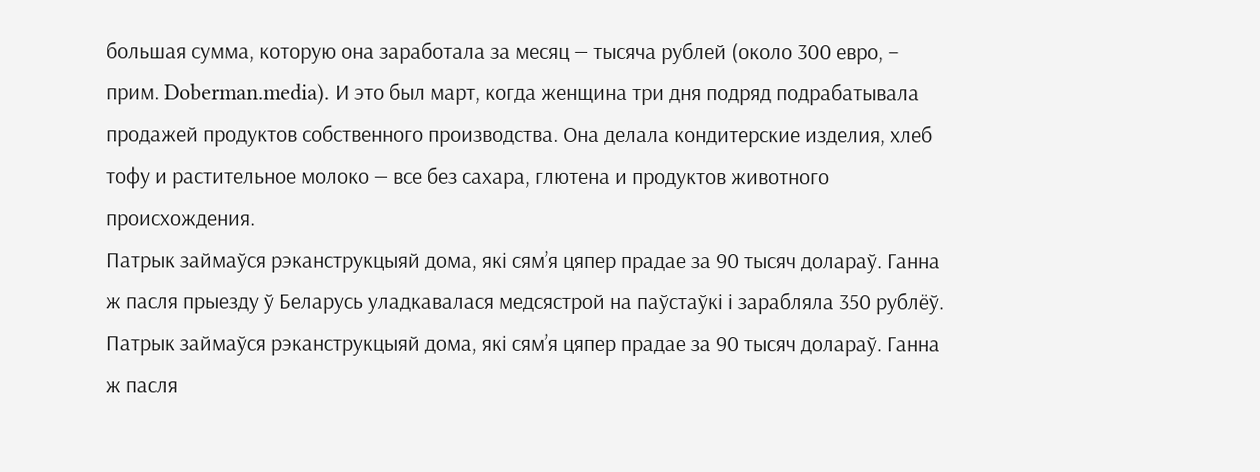большая сумма, которую она заработала за месяц — тысяча рублей (около 300 евро, – прим. Doberman.media). И это был март, когда женщина три дня подряд подрабатывала продажей продуктов собственного производства. Она делала кондитерские изделия, хлеб тофу и растительное молоко — все без сахара, глютена и продуктов животного происхождения.
Патрык займаўся рэканструкцыяй дома, які сям’я цяпер прадае за 90 тысяч долараў. Ганна ж пасля прыезду ў Беларусь уладкавалася медсястрой на паўстаўкі і зарабляла 350 рублёў.
Патрык займаўся рэканструкцыяй дома, які сям’я цяпер прадае за 90 тысяч долараў. Ганна ж пасля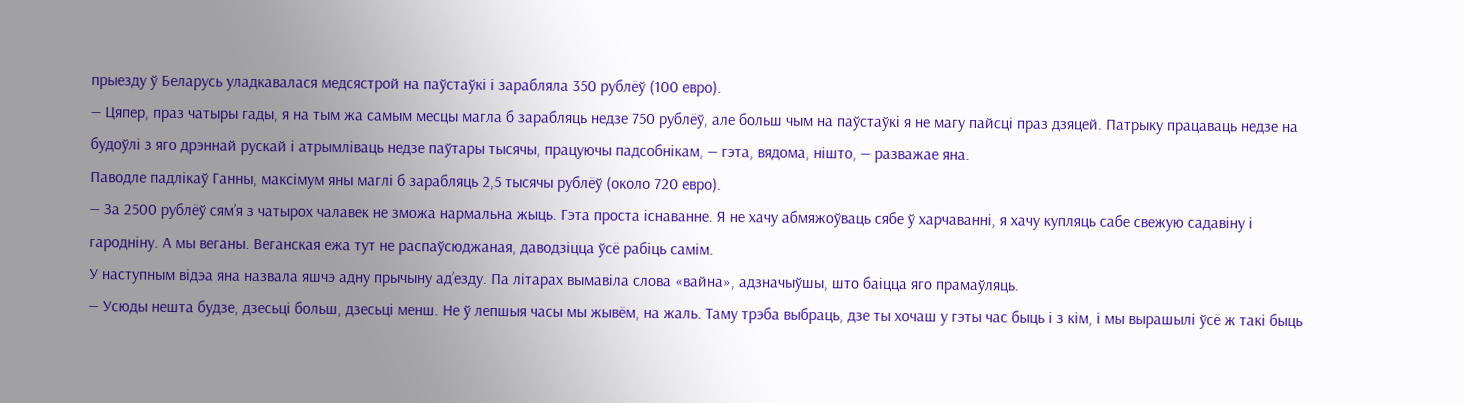прыезду ў Беларусь уладкавалася медсястрой на паўстаўкі і зарабляла 350 рублёў (100 евро).
— Цяпер, праз чатыры гады, я на тым жа самым месцы магла б зарабляць недзе 750 рублёў, але больш чым на паўстаўкі я не магу пайсці праз дзяцей. Патрыку працаваць недзе на будоўлі з яго дрэннай рускай і атрымліваць недзе паўтары тысячы, працуючы падсобнікам, — гэта, вядома, нішто, — разважае яна.
Паводле падлікаў Ганны, максімум яны маглі б зарабляць 2,5 тысячы рублёў (около 720 евро).
— За 2500 рублёў сям’я з чатырох чалавек не зможа нармальна жыць. Гэта проста існаванне. Я не хачу абмяжоўваць сябе ў харчаванні, я хачу купляць сабе свежую садавіну і гародніну. А мы веганы. Веганская ежа тут не распаўсюджаная, даводзіцца ўсё рабіць самім.
У наступным відэа яна назвала яшчэ адну прычыну ад’езду. Па літарах вымавіла слова «вайна», адзначыўшы, што баіцца яго прамаўляць.
— Усюды нешта будзе, дзесьці больш, дзесьці менш. Не ў лепшыя часы мы жывём, на жаль. Таму трэба выбраць, дзе ты хочаш у гэты час быць і з кім, і мы вырашылі ўсё ж такі быць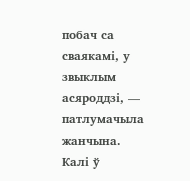побач са сваякамі, у звыклым асяроддзі, — патлумачыла жанчына.
Калі ў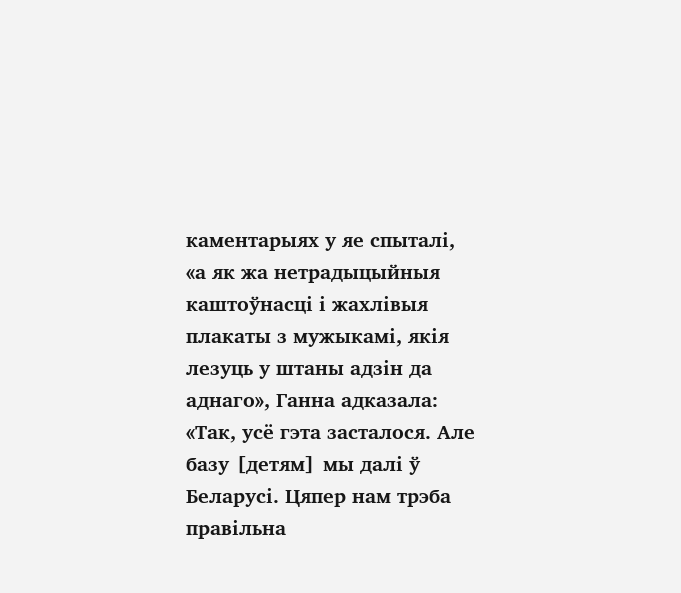каментарыях у яе спыталі, «а як жа нетрадыцыйныя каштоўнасці і жахлівыя плакаты з мужыкамі, якія лезуць у штаны адзін да аднаго», Ганна адказала: «Так, усё гэта засталося. Але базу [детям] мы далі ў Беларусі. Цяпер нам трэба правільна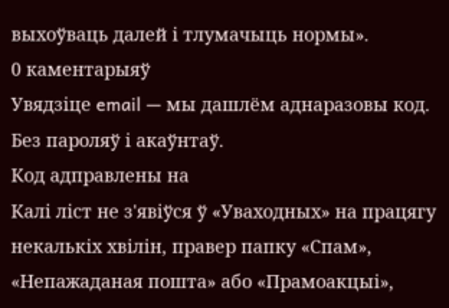выхоўваць далей і тлумачыць нормы».
0 каментарыяў
Увядзіце email — мы дашлём аднаразовы код. Без пароляў і акаўнтаў.
Код адправлены на
Калі ліст не з'явіўся ў «Уваходных» на працягу некалькіх хвілін, правер папку «Спам», «Непажаданая пошта» або «Прамоакцыі»,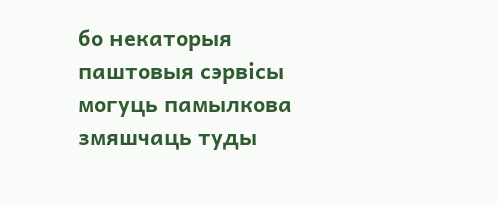бо некаторыя паштовыя сэрвісы могуць памылкова змяшчаць туды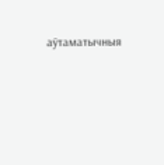аўтаматычныя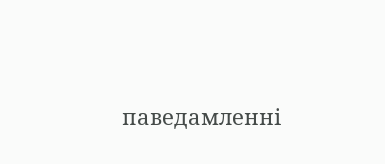паведамленні